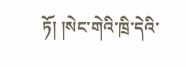ཏོ། །སེང་གེའི་ཁྲི་དེའི་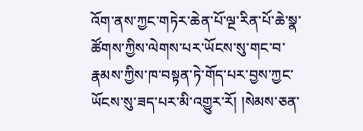འོག་ནས་ཀྱང་གཏེར་ཆེན་པོ་ལྔ་རིན་པོ་ཆེ་སྣ་ཚོགས་ཀྱིས་ལེགས་པར་ཡོངས་སུ་གང་བ་རྣམས་ཀྱིས་ཁ་བསྟན་ཏེ་གོད་པར་བྱས་ཀྱང་ཡོངས་སུ་ཟད་པར་མི་འགྱུར་རོ། །སེམས་ཅན་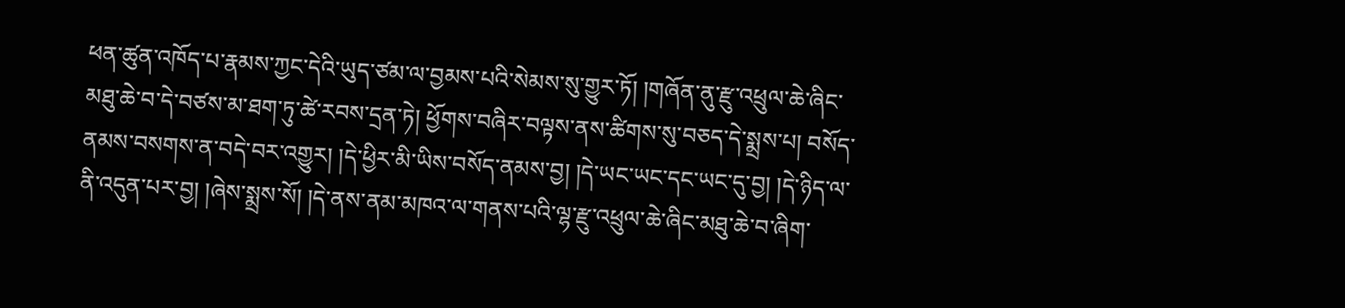ཕན་ཚུན་འཁོད་པ་རྣམས་ཀྱང་དེའི་ཡུད་ཙམ་ལ་བྱམས་པའི་སེམས་སུ་གྱུར་ཏོ། །གཞོན་ནུ་རྫུ་འཕྲུལ་ཆེ་ཞིང་མཐུ་ཆེ་བ་དེ་བཙས་མ་ཐག་ཏུ་ཚེ་རབས་དྲན་ཏེ། ཕྱོགས་བཞིར་བལྟས་ནས་ཚིགས་སུ་བཅད་དེ་སྨྲས་པ། བསོད་ནམས་བསགས་ན་བདེ་བར་འགྱུར། །དེ་ཕྱིར་མི་ཡིས་བསོད་ནམས་བྱ། །དེ་ཡང་ཡང་དང་ཡང་དུ་བྱ། །དེ་ཉིད་ལ་ནི་འདུན་པར་བྱ། །ཞེས་སྨྲས་སོ། །དེ་ནས་ནམ་མཁའ་ལ་གནས་པའི་ལྷ་རྫུ་འཕྲུལ་ཆེ་ཞིང་མཐུ་ཆེ་བ་ཞིག་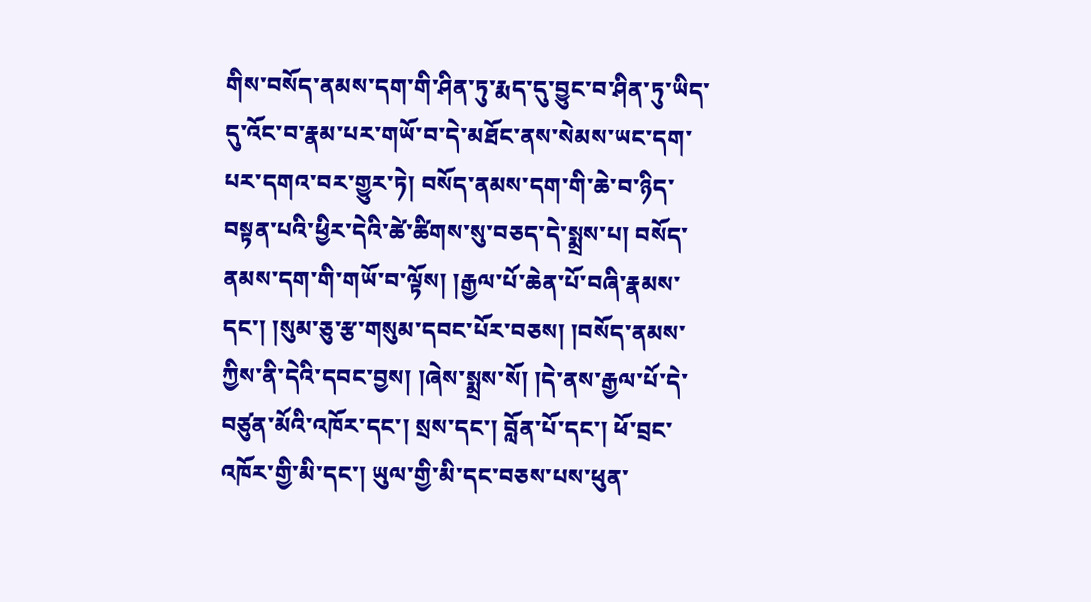གིས་བསོད་ནམས་དག་གི་ཤིན་ཏུ་རྨད་དུ་བྱུང་བ་ཤིན་ཏུ་ཡིད་དུ་འོང་བ་རྣམ་པར་གཡོ་བ་དེ་མཐོང་ནས་སེམས་ཡང་དག་པར་དགའ་བར་གྱུར་ཏེ། བསོད་ནམས་དག་གི་ཆེ་བ་ཉིད་བསྟན་པའི་ཕྱིར་དེའི་ཚེ་ཚིགས་སུ་བཅད་དེ་སྨྲས་པ། བསོད་ནམས་དག་གི་གཡོ་བ་ལྟོས། །རྒྱལ་པོ་ཆེན་པོ་བཞི་རྣམས་དང་། །སུམ་ཅུ་རྩ་གསུམ་དབང་པོར་བཅས། །བསོད་ནམས་ཀྱིས་ནི་དེའི་དབང་བྱས། །ཞེས་སྨྲས་སོ། །དེ་ནས་རྒྱལ་པོ་དེ་བཙུན་མོའི་འཁོར་དང་། སྲས་དང་། བློན་པོ་དང་། ཕོ་བྲང་འཁོར་གྱི་མི་དང་། ཡུལ་གྱི་མི་དང་བཅས་པས་ཕུན་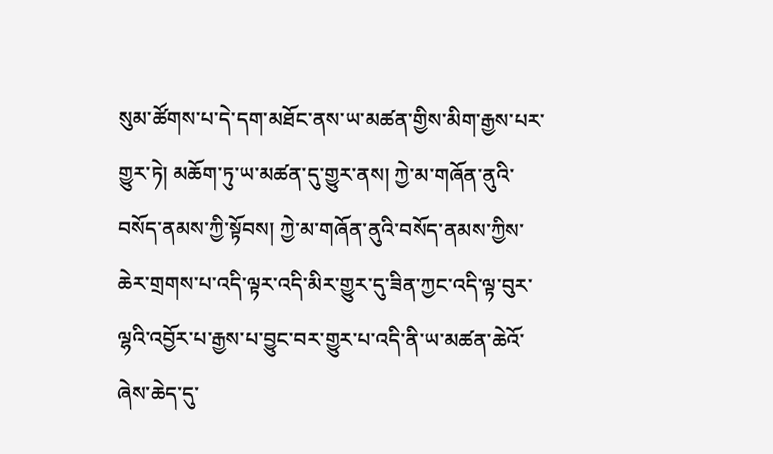སུམ་ཚོགས་པ་དེ་དག་མཐོང་ནས་ཡ་མཚན་གྱིས་མིག་རྒྱས་པར་གྱུར་ཏེ། མཆོག་ཏུ་ཡ་མཚན་དུ་གྱུར་ནས། ཀྱེ་མ་གཞོན་ནུའི་བསོད་ནམས་ཀྱི་སྟོབས། ཀྱེ་མ་གཞོན་ནུའི་བསོད་ནམས་ཀྱིས་ཆེར་གྲགས་པ་འདི་ལྟར་འདི་མིར་གྱུར་དུ་ཟིན་ཀྱང་འདི་ལྟ་བུར་ལྷའི་འབྱོར་པ་རྒྱས་པ་བྱུང་བར་གྱུར་པ་འདི་ནི་ཡ་མཚན་ཆེའོ་ཞེས་ཆེད་དུ་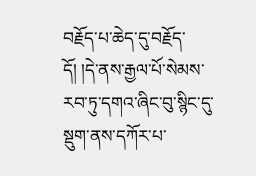བརྗོད་པ་ཆེད་དུ་བརྗོད་དོ། །དེ་ནས་རྒྱལ་པོ་སེམས་རབ་ཏུ་དགའ་ཞིང་བུ་སྙིང་དུ་སྡུག་ནས་དཀོར་པ་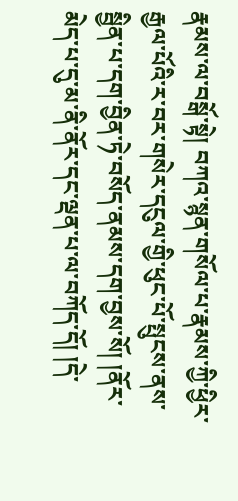རྣམས་ལ་བསྒོ་སྟེ། བཀའ་སྙན་གསོལ་པ་རྣམས་ཀྱི་ཕྱིར་རྒྱལ་པོའི་ར་བར་གསེར་དངུལ་གྱི་ཕུང་པོ་སྤུངས་ནས་སྦྱིན་པ་དག་བྱིན་ཏེ་བསོད་ནམས་དག་བྱས་སོ། །ནོར་མེད་པ་དུ་མ་ནི་ནོར་དང་ལྡན་པ་ལ་བཀོད་དོ། །དེ་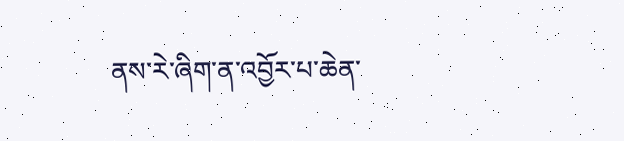ནས་རེ་ཞིག་ན་འབྱོར་པ་ཆེན་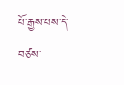པོ་རྒྱས་པས་དེ་བཙས་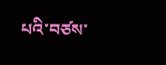པའི་བཙས་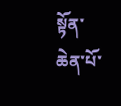སྟོན་ཆེན་པོ་